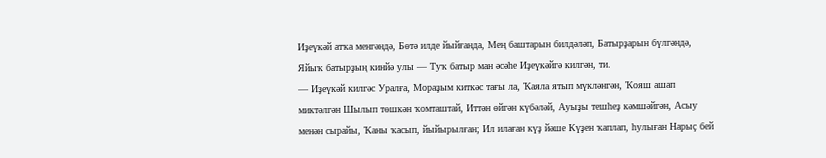Иҙеүкәй атҡа менгәндә, Бөтә илде йыйғанда, Мең баштарын билдәләп, Батырҙарын бүлгәндә, Яйыҡ батырҙың кинйә улы — Туҡ батыр ман әсәһе Иҙеүкәйгә килгән, ти.
— Иҙеүкәй килгәс Уралға, Мораҙым киткәс тағы ла, Ҡаяла ятып мүкләнгән, Ҡояш ашап миктәлгән Шылып төшкән ҡомташтай, Иттән өйгән күбәләй, Ауыҙы тешһеҙ кәмшәйгән, Асыу менән сырайы, Ҡаны ҡасып, йыйырылған; Ил илаған күҙ йәше Күҙен ҡаплап, һулыған Нарыҫ бей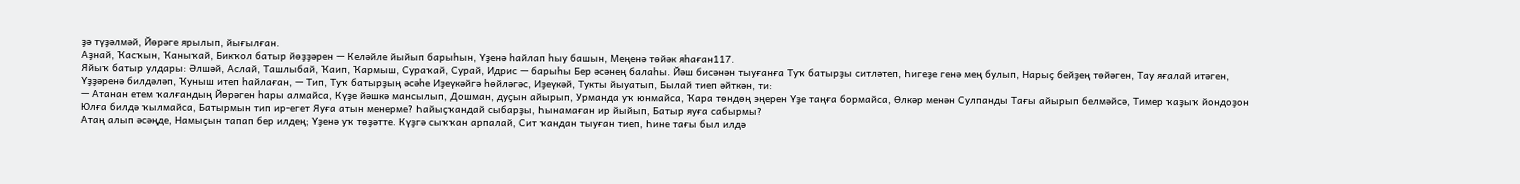ҙә түҙәлмәй, Йөрәге ярылып, йығылған.
Аҙнай, Ҡасҡын, Ҡаныҡай, Бикҡол батыр йөҙҙәрен — Келәйле йыйып барыһын, Үҙенә һайлап һыу башын, Меңенә төйәк яһаған117.
Яйыҡ батыр улдары: Әлшәй, Аслай, Ташлыбай, Ҡаип, Ҡармыш, Сураҡай, Сурай, Идрис — барыһы Бер әсәнең балаһы. Йәш бисәнән тыуғанға Туҡ батырҙы ситләтеп, Һигеҙе генә мең булып, Нарыҫ бейҙең төйәген, Тау яғалай итәген, Үҙҙәренә билдәләп, Ҡуныш итеп һайлаған, — Тип, Туҡ батырҙың әсәһе Иҙеүкәйгә һөйләгәс, Иҙеүкәй, Тукты йыуатып, Былай тиеп әйткән, ти:
— Атанан етем ҡалғандың Йөрәген һары алмайса, Күҙе йәшкә мансылып, Дошман, дуҫын айырып, Урманда уҡ юнмайса, Ҡара төндөң эңерен Үҙе таңға бормайса, Өлкәр менән Сулпанды Тағы айырып белмәйсә, Тимер ҡаҙыҡ йондоҙон Юлға билдә ҡылмайса, Батырмын тип ир-егет Яуға атын менерме? Һайыҫҡандай сыбарҙы, Һынамаған ир йыйып, Батыр яуға сабырмы?
Атаң алып әсәңде, Намыҫын тапап бер илдең; Үҙенә уҡ төҙәтте. Күҙгә сыҡҡан арпалай, Сит ҡандан тыуған тиеп, Һине тағы был илдә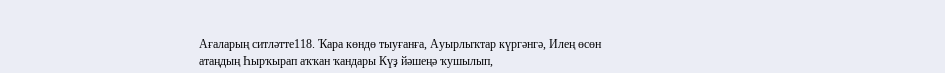Ағаларың ситләтте118. Ҡара көндө тыуғанға, Ауырлыҡтар күргәнгә, Илең өсөн атаңдың Һырҡырап аҡҡан ҡандары Күҙ йәшеңә ҡушылып,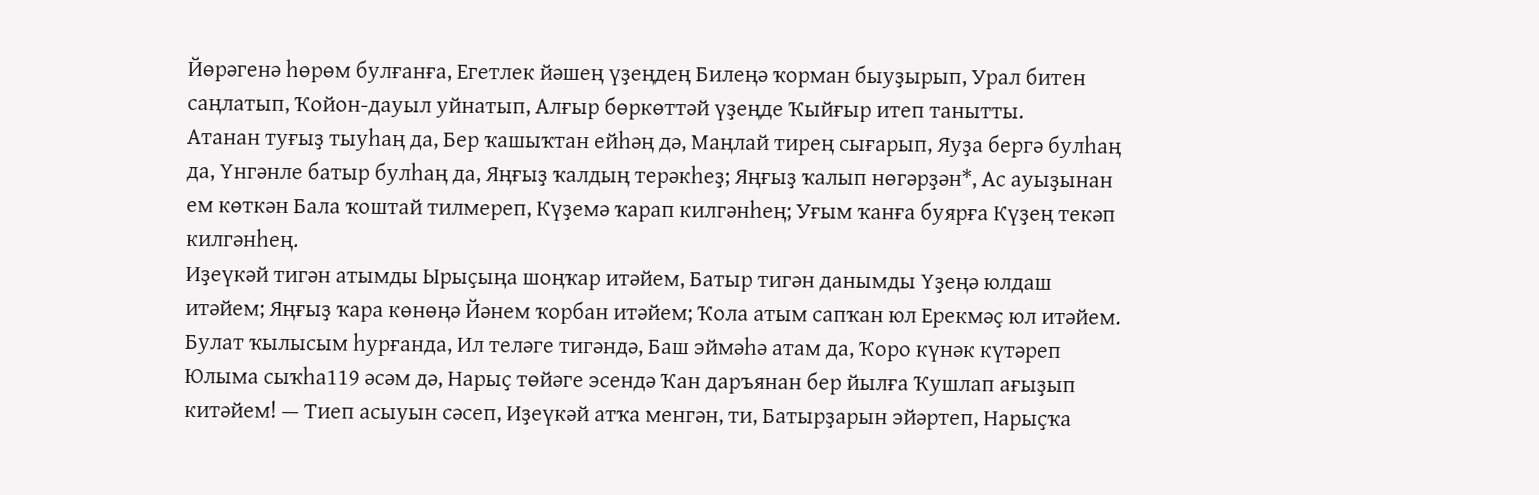Йөрәгенә һөрөм булғанға, Егетлек йәшең үҙеңдең Билеңә ҡорман быуҙырып, Урал битен саңлатып, Ҡойон-дауыл уйнатып, Алғыр бөркөттәй үҙеңде Ҡыйғыр итеп танытты.
Атанан туғыҙ тыуһаң да, Бер ҡашыҡтан ейһәң дә, Маңлай тирең сығарып, Яуҙа бергә булһаң да, Үнгәнле батыр булһаң да, Яңғыҙ ҡалдың терәкһеҙ; Яңғыҙ ҡалып нөгәрҙән*, Ас ауыҙынан ем көткән Бала ҡоштай тилмереп, Күҙемә ҡарап килгәнһең; Уғым ҡанға буярға Күҙең текәп килгәнһең.
Иҙеүкәй тигән атымды Ырыҫыңа шоңҡар итәйем, Батыр тигән данымды Үҙеңә юлдаш итәйем; Яңғыҙ ҡара көнөңә Йәнем ҡорбан итәйем; Ҡола атым сапҡан юл Ерекмәҫ юл итәйем. Булат ҡылысым һурғанда, Ил теләге тигәндә, Баш эймәһә атам да, Ҡоро күнәк күтәреп Юлыма сыҡһа119 әсәм дә, Нарыҫ төйәге эсендә Ҡан даръянан бер йылға Ҡушлап ағыҙып китәйем! — Тиеп асыуын сәсеп, Иҙеүкәй атҡа менгән, ти, Батырҙарын эйәртеп, Нарыҫҡа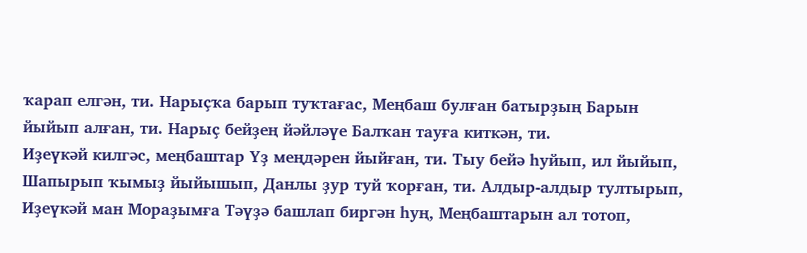ҡарап елгән, ти. Нарыҫҡа барып туҡтағас, Меңбаш булған батырҙың Барын йыйып алған, ти. Нарыҫ бейҙең йәйләүе Балҡан тауға киткән, ти.
Иҙеүкәй килгәс, меңбаштар Үҙ меңдәрен йыйған, ти. Тыу бейә һуйып, ил йыйып, Шапырып ҡымыҙ йыйышып, Данлы ҙур туй ҡорған, ти. Алдыр-алдыр тултырып, Иҙеүкәй ман Мораҙымға Тәүҙә башлап биргән һуң, Меңбаштарын ал тотоп,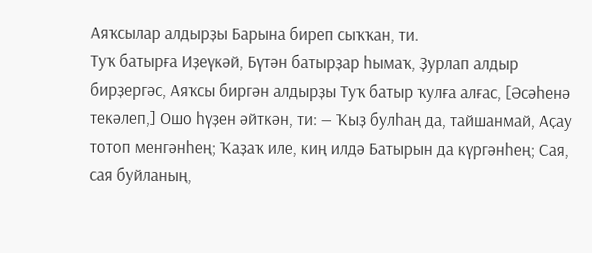Аяҡсылар алдырҙы Барына биреп сыҡҡан, ти.
Туҡ батырға Иҙеүкәй, Бүтән батырҙар һымаҡ, Ҙурлап алдыр бирҙергәс, Аяҡсы биргән алдырҙы Туҡ батыр ҡулға алғас, [Әсәһенә текәлеп,] Ошо һүҙен әйткән, ти: — Ҡыҙ булһаң да, тайшанмай, Аҫау тотоп менгәнһең; Ҡаҙаҡ иле, киң илдә Батырын да күргәнһең; Сая, сая буйланың,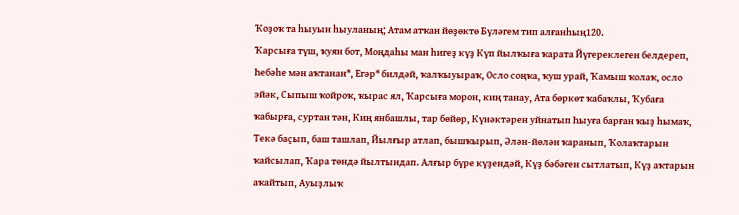Ҡоҙоҡ та һыуын һыуланың; Атам атҡан йөҙөктө Бүләгем тип алғанһың120.
Ҡарсыға түш, ҡуян бот, Моңдаһы ман һигеҙ күҙ Күп йылҡыға ҡарата Йүгереклеген белдереп, Һебәһе мән аҡтанан*, Егәр* билдәй, ҡалҡыуыраҡ, Осло соңҡа, ҡуш урай, Ҡамыш ҡолаҡ, осло эйәк, Сыпыш ҡойроҡ, ҡырас ял, Ҡарсыға морон, киң танау, Ата бөркөт ҡабаҡлы, Ҡубаға ҡабырға, суртан тән, Киң янбашлы, тар бөйөр, Күнәктәрен уйнатып Һыуға барған ҡыҙ һымаҡ, Текә баҫып, баш ташлап, Йылғыр атлап, бышҡырып, Әлән-йөлән ҡаранып, Ҡолаҡтарын ҡайсылап, Ҡара төндә йылтындап. Алғыр бүре күҙендәй, Күҙ бәбәген сытлатып, Күҙ аҡтарын аҡайтып, Ауыҙлыҡ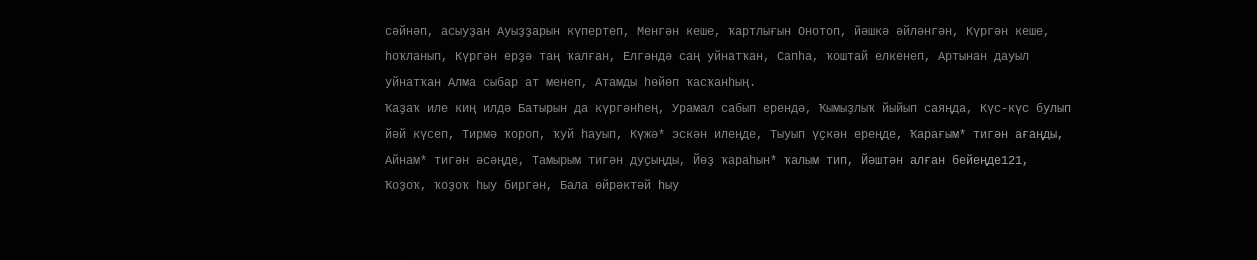сәйнәп, асыуҙан Ауыҙҙарын күпертеп, Менгән кеше, ҡартлығын Онотоп, йәшкә әйләнгән, Күргән кеше, һоҡланып, Күргән ерҙә таң ҡалған, Елгәндә саң уйнатҡан, Сапһа, ҡоштай елкенеп, Артынан дауыл уйнатҡан Алма сыбар ат менеп, Атамды һөйөп ҡасҡанһың.
Ҡаҙаҡ иле киң илдә Батырын да күргәнһең, Урамал сабып ерендә, Ҡымыҙлыҡ йыйып саяңда, Күс-күс булып йәй күсеп, Тирмә ҡороп, ҡуй һауып, Күжә* эскән илеңде, Тыуып үҫкән ереңде, Ҡарағым* тигән ағаңды, Айнам* тигән әсәңде, Тамырым тигән дуҫыңды, Йөҙ ҡараһын* ҡалым тип, Йәштән алған бейеңде121, Ҡоҙоҡ, ҡоҙоҡ һыу биргән, Бала өйрәктәй һыу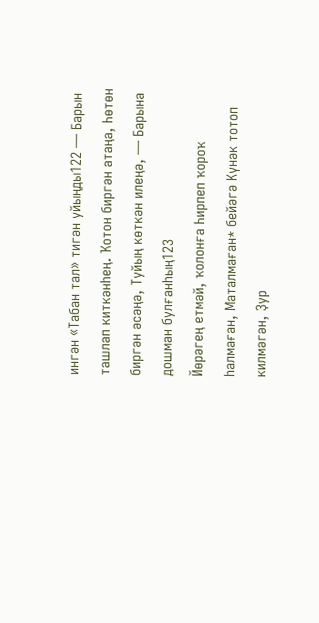ингән «Табан тал» тигән уйыңды122 — Барын ташлап киткәнһең. Ҡотон биргән атаңа, Һөтөн биргән әсәңә, Туйың көткән илеңә, — Барына дошман булғанһың123
Йөрәгең етмәй, ҡолонға Һирпеп ҡороҡ һалмаған, Маталмаған* бейәгә Күнәк тотоп килмәгән, Ҙур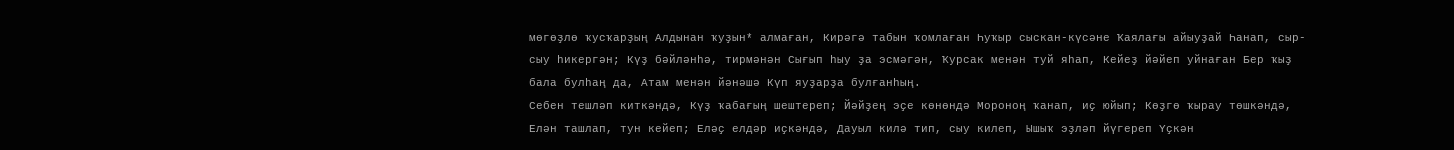мөгөҙлө ҡусҡарҙың Алдынан ҡуҙын* алмаған, Кирәгә табын ҡомлаған Һуҡыр сыскан-күсәне Ҡаялағы айыуҙай Һанап, сыр-сыу һикергән; Күҙ бәйләнһә, тирмәнән Сығып һыу ҙа эсмәгән, Ҡурсак менән туй яһап, Кейеҙ йәйеп уйнаған Бер ҡыҙ бала булһаң да, Атам менән йәнәшә Күп яуҙарҙа булғанһың.
Себен тешләп киткәндә, Күҙ ҡабағың шештереп; Йәйҙең эҫе көнөндә Мороноң ҡанап, иҫ юйып; Көҙгө ҡырау төшкәндә, Елән ташлап, тун кейеп; Еләҫ елдәр иҫкәндә, Дауыл килә тип, сыу килеп, Ышыҡ эҙләп йүгереп Үҫкән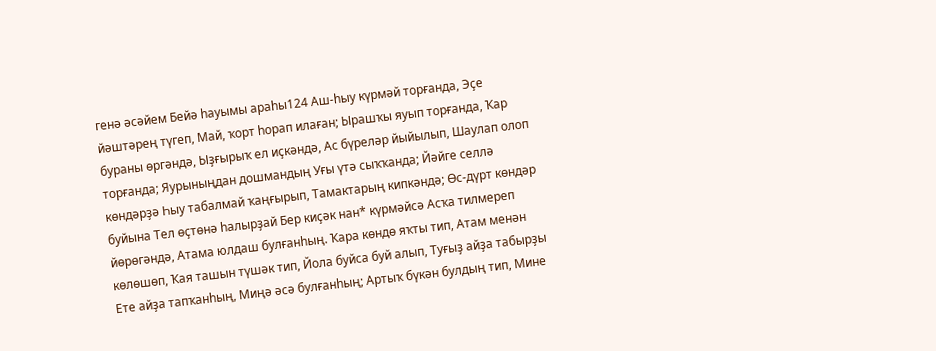генә әсәйем Бейә һауымы араһы124 Аш-һыу күрмәй торғанда, Эҫе йәштәрең түгеп, Май, ҡорт һорап илаған; Ырашҡы яуып торғанда, Ҡар бураны өргәндә, Ыҙғырыҡ ел иҫкәндә, Ас бүреләр йыйылып, Шаулап олоп торғанда; Яурыныңдан дошмандың Уғы үтә сыҡҡанда; Йәйге селлә көндәрҙә Һыу табалмай ҡаңғырып, Тамактарың кипкәндә; Өс-дүрт көндәр буйына Тел өҫтөнә һалырҙай Бер киҫәк нан* күрмәйсә Асҡа тилмереп йөрөгәндә, Атама юлдаш булғанһың. Ҡара көндө яҡты тип, Атам менән көлөшөп, Ҡая ташын түшәк тип, Йола буйса буй алып, Туғыҙ айҙа табырҙы Ете айҙа тапҡанһың, Миңә әсә булғанһың; Артыҡ бүкән булдың тип, Мине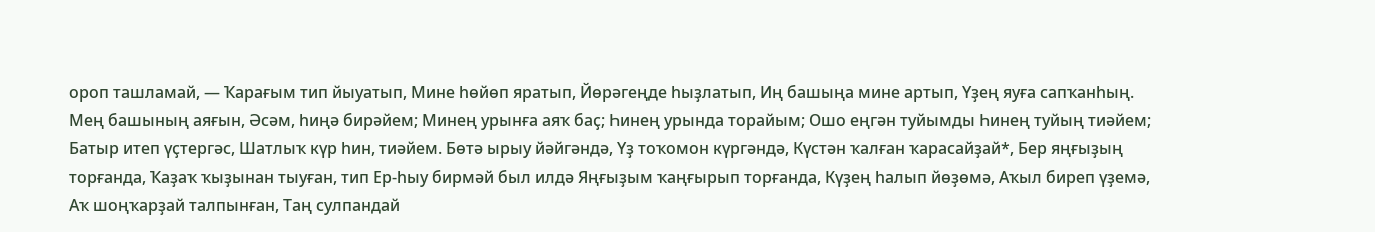ороп ташламай, — Ҡарағым тип йыуатып, Мине һөйөп яратып, Йөрәгеңде һыҙлатып, Иң башыңа мине артып, Үҙең яуға сапҡанһың.
Мең башының аяғын, Әсәм, һиңә бирәйем; Минең урынға аяҡ баҫ; Һинең урында торайым; Ошо еңгән туйымды Һинең туйың тиәйем; Батыр итеп үҫтергәс, Шатлыҡ күр һин, тиәйем. Бөтә ырыу йәйгәндә, Үҙ тоҡомон күргәндә, Күстән ҡалған ҡарасайҙай*, Бер яңғыҙың торғанда, Ҡаҙаҡ ҡыҙынан тыуған, тип Ер-һыу бирмәй был илдә Яңғыҙым ҡаңғырып торғанда, Күҙең һалып йөҙөмә, Аҡыл биреп үҙемә, Аҡ шоңҡарҙай талпынған, Таң сулпандай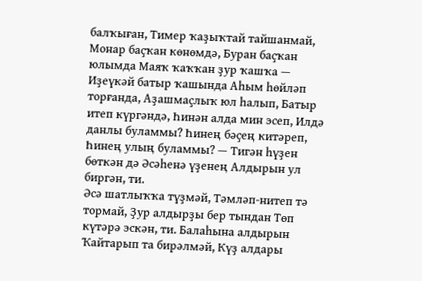балҡыған, Тимер ҡаҙыҡтай тайшанмай, Монар баҫҡан көнөмдә, Буран баҫҡан юлымда Маяҡ ҡаҡҡан ҙур ҡашҡа — Иҙеүкәй батыр ҡашында Аһым һөйләп торғанда, Аҙашмаҫлыҡ юл һалып, Батыр итеп күргәндә, Һинән алда мин эсеп, Илдә данлы буламмы? Һинең бәҫең китәреп, Һинең улың буламмы? — Тигән һүҙен бөткән дә Әсәһенә үҙенең Алдырын ул биргән, ти.
Әсә шатлыҡҡа түҙмәй, Тәмләп-нитеп тә тормай, Ҙур алдырҙы бер тындан Төп күтәрә эскән, ти. Балаһына алдырын Ҡайтарып та бирәлмәй, Күҙ алдары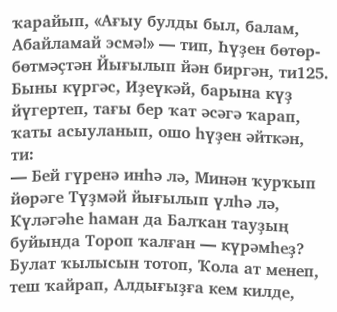ҡарайып, «Ағыу булды был, балам, Абайламай эсмә!» — тип, Һүҙен бөтөр-бөтмәҫтән Йығылып йән биргән, ти125.
Быны күргәс, Иҙеүкәй, барына күҙ йүгертеп, тағы бер ҡат әсәгә ҡарап, ҡаты асыуланып, ошо һүҙен әйткән, ти:
— Бей гүренә инһә лә, Минән ҡурҡып йөрәге Түҙмәй йығылып үлһә лә, Күләгәһе һаман да Балҡан тауҙың буйында Тороп ҡалған — күрәмһеҙ? Булат ҡылысын тотоп, Ҡола ат менеп, теш ҡайрап, Алдығыҙға кем килде,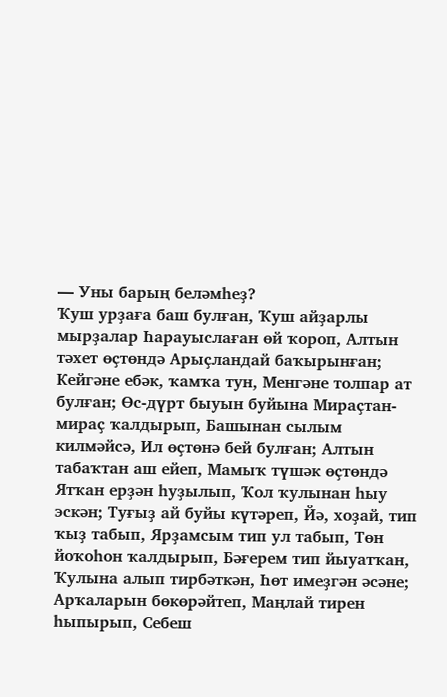— Уны барың беләмһеҙ?
Ҡуш урҙаға баш булған, Ҡуш айҙарлы мырҙалар Һарауыслаған өй ҡороп, Алтын тәхет өҫтөндә Арыҫландай баҡырынған; Кейгәне ебәк, ҡамҡа тун, Менгәне толпар ат булған; Өс-дүрт быуын буйына Мираҫтан-мираҫ ҡалдырып, Башынан сылым килмәйсә, Ил өҫтөнә бей булған; Алтын табаҡтан аш ейеп, Мамыҡ түшәк өҫтөндә Ятҡан ерҙән һуҙылып, Ҡол ҡулынан һыу эскән; Туғыҙ ай буйы күтәреп, Йә, хоҙай, тип ҡыҙ табып, Ярҙамсым тип ул табып, Төн йоҡоһон ҡалдырып, Бәғерем тип йыуатҡан, Ҡулына алып тирбәткән, Һөт имеҙгән әсәне; Арҡаларын бөкөрәйтеп, Маңлай тирен һыпырып, Себеш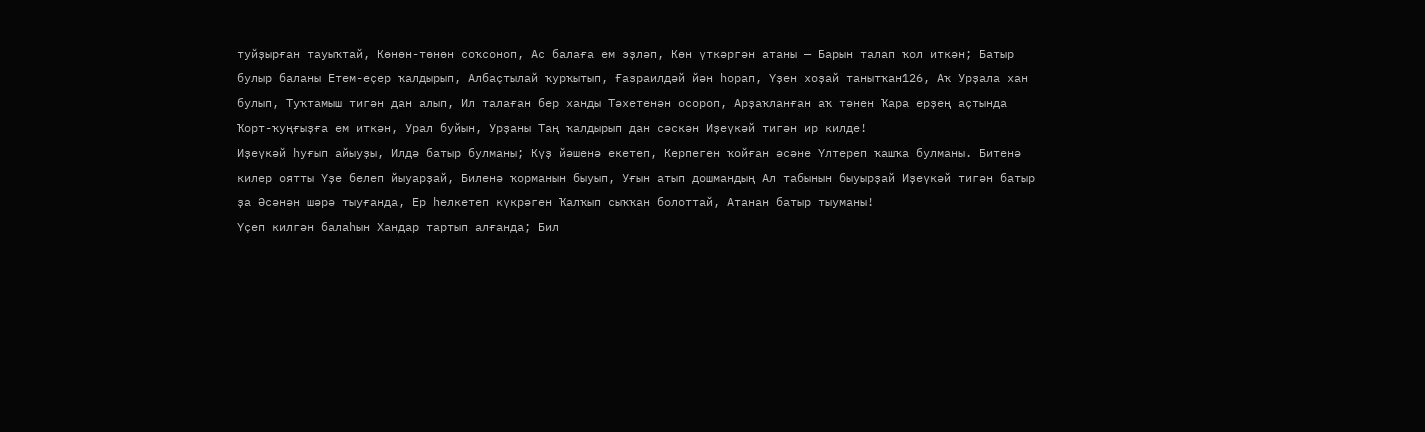туйҙырған тауыҡтай, Көнөн-төнөн соҡсоноп, Ас балаға ем эҙләп, Көн үткәргән атаны — Барын талап ҡол иткән; Батыр булыр баланы Етем-еҫер ҡалдырып, Албаҫтылай ҡурҡытып, Ғазраилдәй йән һорап, Үҙен хоҙай танытҡан126, Аҡ Урҙала хан булып, Туҡтамыш тигән дан алып, Ил талаған бер ханды Тәхетенән осороп, Арҙаҡланған аҡ тәнен Ҡара ерҙең аҫтында Ҡорт-ҡуңғыҙға ем иткән, Урал буйын, Урҙаны Таң ҡалдырып дан сәскән Иҙеүкәй тигән ир килде!
Иҙеүкәй һуғып айыуҙы, Илдә батыр булманы; Күҙ йәшенә екетеп, Керпеген ҡойған әсәне Үлтереп ҡашҡа булманы. Битенә килер оятты Үҙе белеп йыуарҙай, Биленә ҡорманын быуып, Уғын атып дошмандың Ал табынын быуырҙай Иҙеүкәй тигән батыр ҙа Әсәнән шәрә тыуғанда, Ер һелкетеп күкрәген Ҡалҡып сыҡҡан болоттай, Атанан батыр тыуманы!
Үҫеп килгән балаһын Хандар тартып алғанда; Бил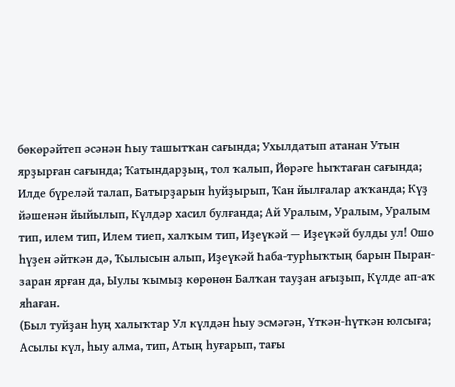бөкөрәйтеп әсәнән Һыу ташытҡан сағында; Ухылдатып атанан Утын ярҙырған сағында; Ҡатындарҙың, тол ҡалып, Йөрәге һыҡтаған сағында; Илде бүреләй талап, Батырҙарын һуйҙырып, Ҡан йылғалар аҡҡанда; Күҙ йәшенән йыйылып, Күлдәр хасил булғанда; Ай Уралым, Уралым, Уралым тип, илем тип, Илем тиеп, халҡым тип, Иҙеүкәй — Иҙеүкәй булды ул! Ошо һүҙен әйткән дә, Ҡылысын алып, Иҙеүкәй Һаба-турһыҡтың барын Пыран-заран ярған да, Ыулы ҡымыҙ көрөнөн Балҡан тауҙан ағыҙып, Күлде ап-аҡ яһаған.
(Был туйҙан һуң халыҡтар Ул күлдән һыу эсмәгән, Үткән-һүткән юлсыға; Асылы күл, һыу алма, тип, Атың һуғарып, тағы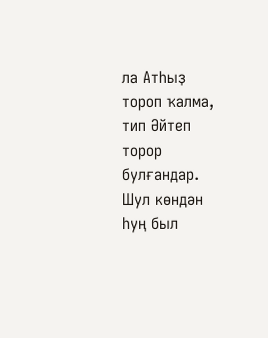ла Атһыҙ тороп ҡалма, тип Әйтеп торор булғандар. Шул көндән һуң был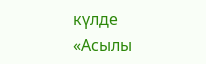күлде «Асылы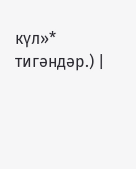күл»* тигәндәр.) |